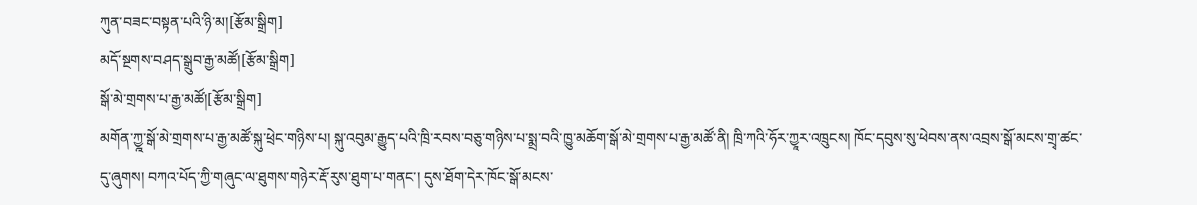ཀུན་བཟང་བསྟན་པའི་ཉི་མ།[རྩོམ་སྒྲིག]
མདོ་སྔགས་བཤད་སྒྲུབ་རྒྱ་མཚོ།[རྩོམ་སྒྲིག]
སྒོ་མེ་གྲགས་པ་རྒྱ་མཚོ།[རྩོམ་སྒྲིག]
མགོན་ཀྱྰ་སྒོ་མེ་གྲགས་པ་རྒྱ་མཚོ་སྐུ་ཕྲེང་གཉིས་པ། སྐུ་འབུམ་རྒྱུད་པའི་ཁྲི་རབས་བཅུ་གཉིས་པ་སྨྲ་བའི་ཁྱུ་མཆོག་སྒོ་མེ་གྲགས་པ་རྒྱ་མཚོ་ནི། ཁྲི་ཀའི་ཧོར་ཀྱཱར་འཁྲུངས། ཁོང་དབུས་སུ་ཕེབས་ནས་འབྲས་སྒོ་མངས་གྲྭ་ཚང་དུ་ཞུགས། བཀའ་པོད་ཀྱི་གཞུང་ལ་ཐུགས་གཉེར་རྡོ་རུས་ཐུག་པ་གནང་། དུས་ཐོག་དེར་ཁོང་སྒོ་མངས་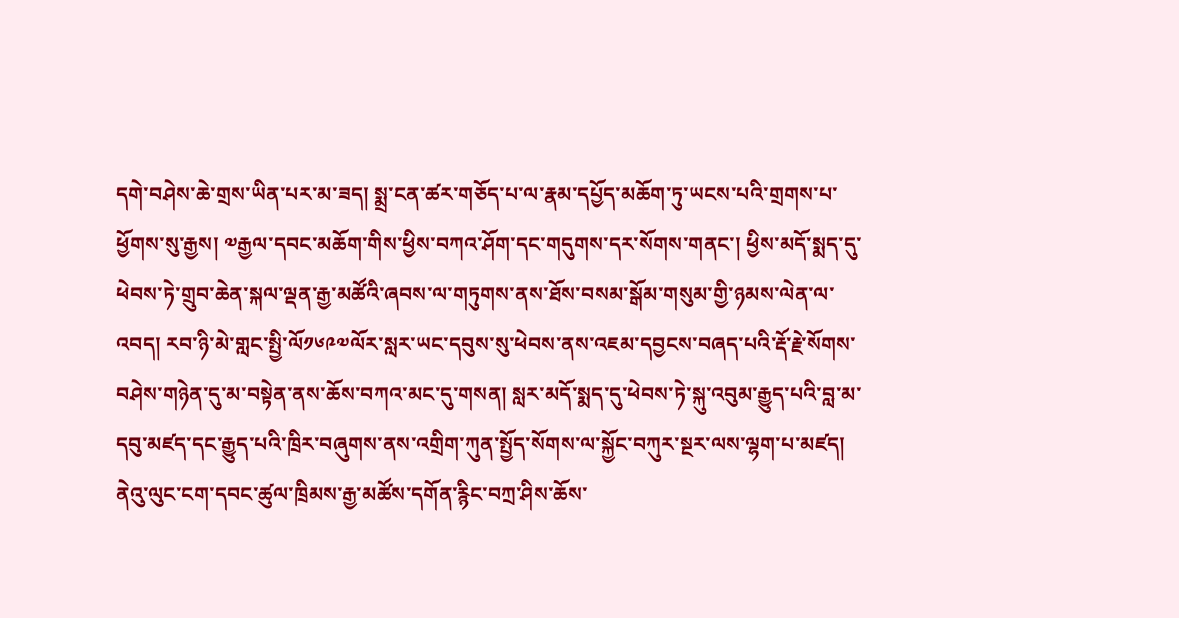དགེ་བཤེས་ཆེ་གྲས་ཡིན་པར་མ་ཟད། སྨྲ་ངན་ཚར་གཅོད་པ་ལ་རྣམ་དཔྱོད་མཆོག་ཏུ་ཡངས་པའི་གྲགས་པ་ཕྱོགས་སུ་རྒྱས། ༧རྒྱལ་དབང་མཆོག་གིས་ཕྱིས་བཀའ་ཤོག་དང་གདུགས་དར་སོགས་གནང་། ཕྱིས་མདོ་སྨད་དུ་ཕེབས་ཏེ་གྲུབ་ཆེན་སྐལ་ལྡན་རྒྱ་མཚོའི་ཞབས་ལ་གཏུགས་ནས་ཐོས་བསམ་སྒོམ་གསུམ་གྱི་ཉམས་ལེན་ལ་འབད། རབ་ཉི་མེ་གླང་སྤྱི་ལོ༡༦༩༧ལོར་སླར་ཡང་དབུས་སུ་ཕེབས་ནས་འཇམ་དབྱངས་བཞད་པའི་རྡོ་རྗེ་སོགས་བཤེས་གཉེན་དུ་མ་བསྟེན་ནས་ཆོས་བཀའ་མང་དུ་གསན། སླར་མདོ་སྨད་དུ་ཕེབས་ཏེ་སྐུ་འབུམ་རྒྱུད་པའི་བླ་མ་དབུ་མཛད་དང་རྒྱུད་པའི་ཁྲིར་བཞུགས་ནས་འགྲིག་ཀུན་སྤྱོད་སོགས་ལ་སྐྱོང་བཀུར་སྔར་ལས་ལྷག་པ་མཛད། ནེའུ་ལུང་ངག་དབང་ཚུལ་ཁྲིམས་རྒྱ་མཚོས་དགོན་རྙིང་བཀྲ་ཤིས་ཆོས་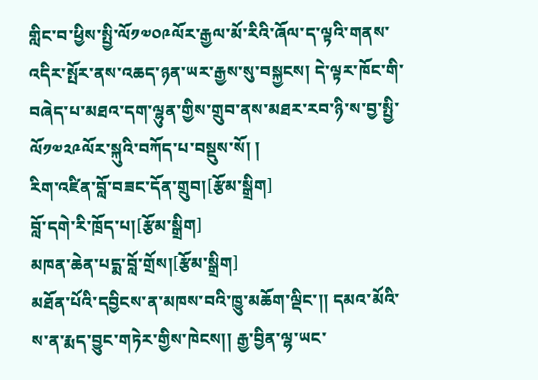གླིང་བ་ཕྱིས་སྤྱི་ལོ༡༧༠༩ལོར་རྒྱལ་མོ་རིའི་ཞོལ་ད་ལྟའི་གནས་འདིར་སྤོར་ནས་འཆད་ཉན་ཡར་རྒྱས་སུ་བསྐྱངས། དེ་ལྟར་ཁོང་གི་བཞེད་པ་མཐའ་དག་ལྷུན་གྱིས་གྲུབ་ནས་མཐར་རབ་ཉི་ས་བྱ་སྤྱི་ལོ༡༧༢༩ལོར་སྐུའི་བཀོད་པ་བསྡུས་སོ། །
རིག་འཛིན་བློ་བཟང་དོན་གྲུབ།[རྩོམ་སྒྲིག]
བློ་དགེ་རི་ཁྲོད་པ།[རྩོམ་སྒྲིག]
མཁན་ཆེན་པདྨ་བློ་གྲོས།[རྩོམ་སྒྲིག]
མཐོན་པོའི་དབྱིངས་ན་མཁས་བའི་ཁྱུ་མཆོག་ལྡིང་།། དམའ་མོའི་ས་ན་རྨད་བྱུང་གཏེར་གྱིས་ཁེངས།། རྒྱ་བྱིན་ལྷ་ཡང་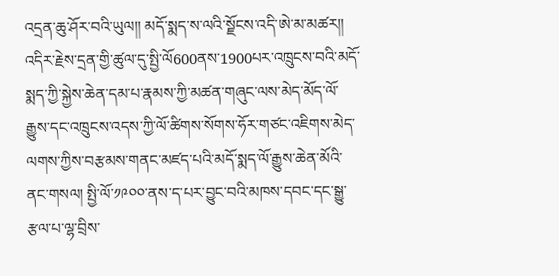འདྲན་ཆུ་ཤོར་བའི་ཡུལ།། མདོ་སྨད་ས་ལའི་སྗོངས་འདི་ཨེ་མ་མཚར།། འདིར་རྗེས་དྲན་གྱི་ཚུལ་དུ་སྤྱི་ལོ600ནས་1900པར་འཁྲུངས་བའི་མདོ་སྨད་ཀྱི་སྐྱེས་ཆེན་དམ་པ་རྣམས་ཀྱི་མཚན་གཞུང་ལས་མེད་མོད་ལོ་རྒྱུས་དང་འཁྲུངས་འདས་ཀྱི་ལོ་ཚིགས་སོགས་ཧོར་གཙང་འཇིགས་མེད་ལགས་ཀྱིས་བརྩམས་གནང་མཛད་པའི་མདོ་སྨད་ལོ་རྒྱུས་ཆེན་མོའི་ནང་གསལ། སྤྱི་ལོ་༡༩༠༠་ནས་ད་པར་བྱུང་བའི་མཁས་དབང་དང་སྒྱུ་རྩལ་པ་ལྷ་བྲིས་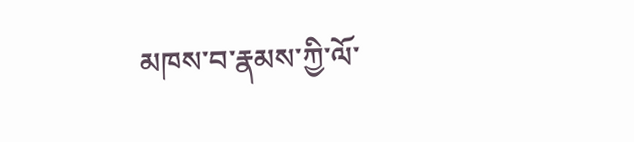མཁས་བ་རྣམས་ཀྱི་ལོ་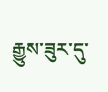རྒྱུས་ཟུར་དུ་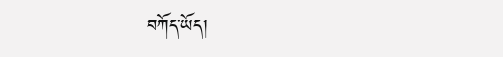བཀོད་ཡོད།